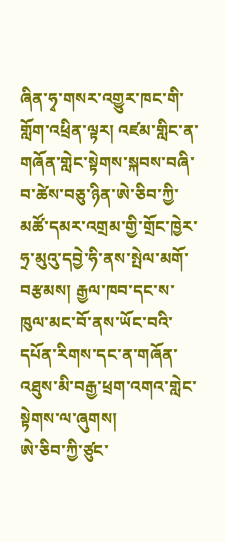ཞིན་ཧྭ་གསར་འགྱུར་ཁང་གི་གློག་འཕྲིན་ལྟར། འཛམ་གླིང་ན་གཞོན་གླེང་སྟེགས་སྐབས་བཞི་བ་ཚེས་བཅུ་ཉིན་ཨེ་ཅིབ་ཀྱི་མཚོ་དམར་འགྲམ་གྱི་གྲོང་ཁྱེར་ཧྲ་མུའུ་དབྱེ་ཧི་ནས་སྤེལ་མགོ་བརྩམས། རྒྱལ་ཁབ་དང་ས་ཁུལ་མང་བོ་ནས་ཡོང་བའི་དཔོན་རིགས་དང་ན་གཞོན་འཐུས་མི་བརྒྱ་ཕྲག་འགའ་གླེང་སྟེགས་ལ་ཞུགས།
ཨེ་ཅིབ་ཀྱི་ཙུང་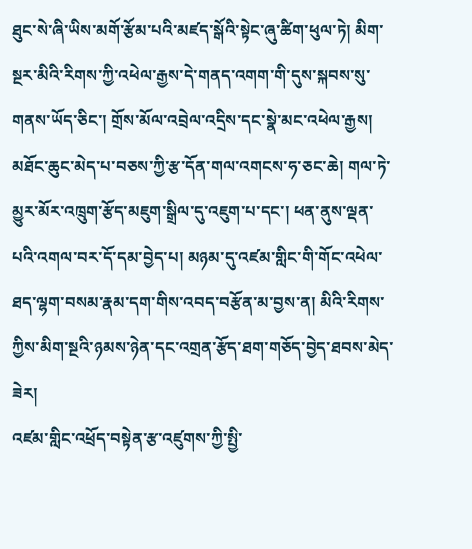ཐུང་སེ་ཞི་ཡིས་མགོ་རྩོམ་པའི་མཛད་སྒོའི་སྟེང་ཞུ་ཚིག་ཕུལ་ཏེ། མིག་སྔར་མིའི་རིགས་ཀྱི་འཕེལ་རྒྱས་དེ་གནད་འགག་གི་དུས་སྐབས་སུ་གནས་ཡོད་ཅིང་། གྲོས་མོལ་འབྲེལ་འདྲིས་དང་སྣེ་མང་འཕེལ་རྒྱས། མཐོང་ཆུང་མེད་པ་བཅས་ཀྱི་རྩ་དོན་གལ་འགངས་ཧ་ཅང་ཆེ། གལ་ཏེ་མྱུར་མོར་འཁྲུག་རྩོད་མཇུག་སྒྲིལ་དུ་འཇུག་པ་དང་། ཕན་ནུས་ལྡན་པའི་འགལ་བར་དོ་དམ་བྱེད་པ། མཉམ་དུ་འཛམ་གླིང་གི་གོང་འཕེལ་ཐད་ལྷག་བསམ་རྣམ་དག་གིས་འབད་བརྩོན་མ་བྱས་ན། མིའི་རིགས་ཀྱིས་མིག་སྔའི་ཉམས་ཉེན་དང་འགྲན་རྩོད་ཐག་གཅོད་བྱེད་ཐབས་མེད་ཟེར།
འཛམ་གླིང་འཕྲོད་བསྟེན་རྩ་འཛུགས་ཀྱི་སྤྱི་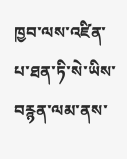ཁྱབ་ལས་འཛིན་པ་ཐན་ཏི་སེ་ཡིས་བརྙན་ལམ་ནས་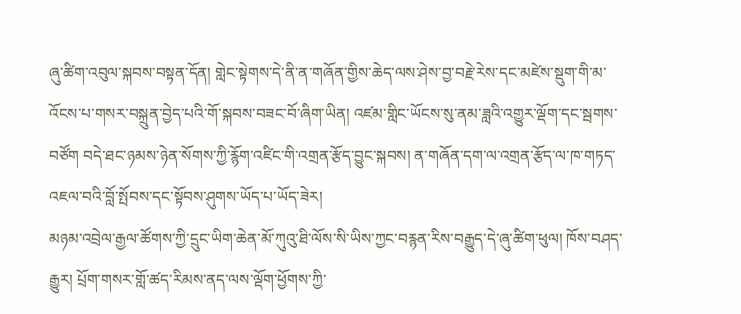ཞུ་ཚིག་འབུལ་སྐབས་བསྟན་དོན། གླེང་སྟེགས་དེ་ནི་ན་གཞོན་གྱིས་ཆེད་ལས་ཤེས་བྱ་བརྗེ་རེས་དང་མཛེས་སྡུག་གི་མ་འོངས་པ་གསར་བསྐྲུན་བྱེད་པའི་གོ་སྐབས་བཟང་བོ་ཞིག་ཡིན། འཛམ་གླིང་ཡོངས་སུ་ནམ་ཟླའི་འགྱུར་ལྡོག་དང་སྦགས་བཙོག བདེ་ཐང་ཉམས་ཉེན་སོགས་ཀྱི་རྙོག་འཛིང་གི་འགྲན་རྩོད་བྱུང་སྐབས། ན་གཞོན་དག་ལ་འགྲན་རྩོད་ལ་ཁ་གཏད་འཇལ་བའི་བློ་སྤོབས་དང་སྟོབས་ཤུགས་ཡོད་པ་ཡོད་ཟེར།
མཉམ་འབྲེལ་རྒྱལ་ཚོགས་ཀྱི་དྲུང་ཡིག་ཆེན་མོ་ཀུའུ་ཐི་ལོས་སི་ཡིས་ཀྱང་བརྙན་རིས་བརྒྱུད་དེ་ཞུ་ཚིག་ཕུལ། ཁོས་བཤད་རྒྱུར། པྲོག་གསར་གློ་ཚད་རིམས་ནད་ལས་ལྡོག་ཕྱོགས་ཀྱི་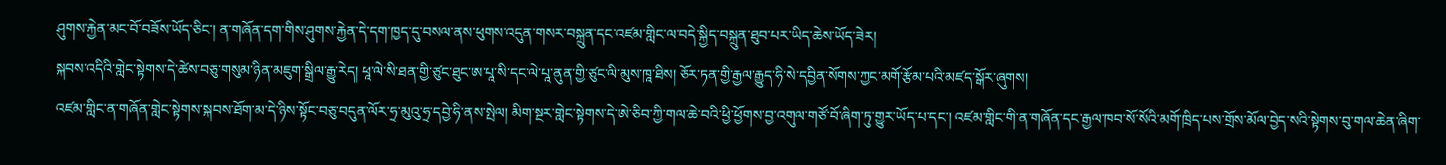ཤུགས་རྐྱེན་མང་བོ་བཟོས་ཡོད་ཅིང་། ན་གཞོན་དག་གིས་ཤུགས་རྐྱེན་དེ་དག་ཁྱད་དུ་བསལ་ནས་ཕུགས་འདུན་གསར་བསྐྲུན་དང་འཛམ་གླིང་ལ་བདེ་སྐྱིད་བསྐྲུན་ཐུབ་པར་ཡིད་ཆེས་ཡོད་ཟེར།
སྐབས་འདིའི་གླེང་སྟེགས་དེ་ཚེས་བཅུ་གསུམ་ཉིན་མཇུག་སྒྲིལ་རྒྱུ་རེད། ཕཱ་ལེ་སི་ཐན་གྱི་ཙུང་ཐུང་ཨ་པཱ་སི་དང་ལེ་པཱ་ནུན་གྱི་ཙུང་ལི་མུས་ཁཱ་ཐིས། ཅོར་ཏན་གྱི་རྒྱལ་རྒྱུད་ཧི་སེ་དབྱིན་སོགས་ཀྱང་མགོ་རྩོམ་པའི་མཛད་སྒོར་ཞུགས།
འཛམ་གླིང་ན་གཞོན་གླེང་སྟེགས་སྐབས་ཐོག་མ་དེ་ཉིས་སྟོང་བཅུ་བདུན་ལོར་ཧྲ་མུའུ་ཧྲ་དབྱེ་ཧི་ནས་སྤེལ། མིག་སྔར་གླེང་སྟེགས་དེ་ཨེ་ཅིབ་ཀྱི་གལ་ཆེ་བའི་ཕྱི་ཕྱོགས་བྱ་འགུལ་གཙོ་བོ་ཞིག་ཏུ་གྱུར་ཡོད་པ་དང་། འཛམ་གླིང་གི་ན་གཞོན་དང་རྒྱལ་ཁབ་སོ་སོའི་མགོ་ཁྲིད་པས་གྲོས་མོལ་བྱེད་སའི་སྟེགས་བུ་གལ་ཆེན་ཞིག་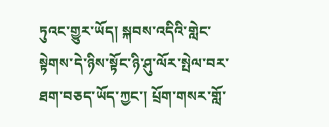ཏུའང་གྱུར་ཡོད། སྐབས་འདིའི་གླེང་སྟེགས་དེ་ཉིས་སྟོང་ཉི་ཤུ་ལོར་སྤེལ་བར་ཐག་བཅད་ཡོད་ཀྱང་། པྲོག་གསར་གློ་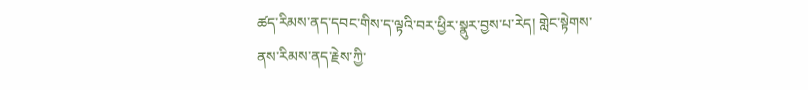ཚད་རིམས་ནད་དབང་གིས་ད་ལྟའི་བར་ཕྱིར་སྣུར་བྱས་པ་རེད། གླེང་སྟེགས་ནས་རིམས་ནད་རྗེས་ཀྱི་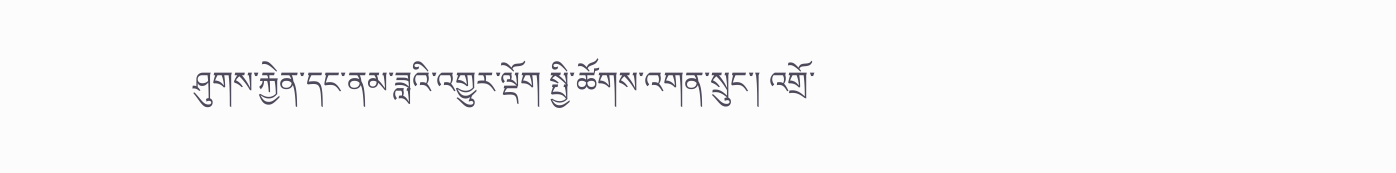ཤུགས་རྐྱེན་དང་ནམ་ཟླའི་འགྱུར་ལྡོག སྤྱི་ཚོགས་འགན་སྲུང་། འགྲོ་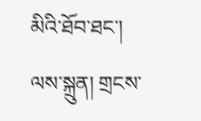མིའི་ཐོབ་ཐང་། ལས་སྐྲུན། གྲངས་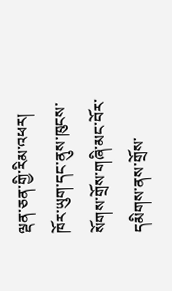ལྡན་ཅན་གྱི་རིམ་འཕར། ཁོར་ཡུག་དང་ནུས་ཁུངས་སོགས་གྲོས་གཞི་མང་བོར་དམིགས་ནས་གྲོས་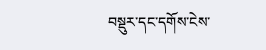བསྡུར་དང་དགོས་ངེས་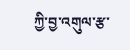ཀྱི་བྱ་འགུལ་རྩ་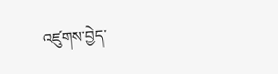འཛུགས་བྱེད་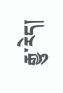རྒྱུ་རེད།